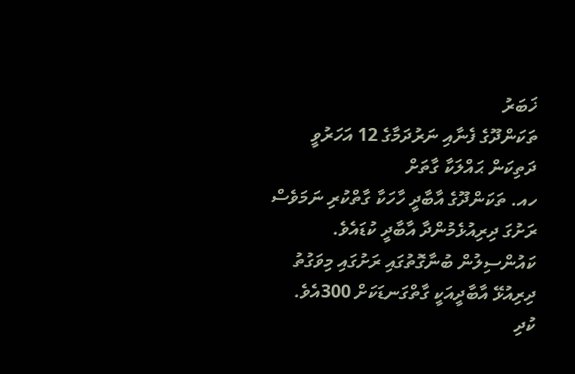ޚަބަރު
ތަކަންދޫގެ ފެނާއި ނަރުދަމާގެ 12 އަހަރުވީ ދަތިކަން ޙައްލަކާ ގާތަށް
ހއ. ތަކަންދޫގެ އާބާދީ ހާހަކާ ގާތްކުރި ނަމަވެސް ރަށުގަ ދިރިއުޅެމުންދާ އާބާދީ ކުޑައެވެ. ކައުންސިލުން ބުނާގޮތުގައި ރަށުގައި މިވަގުތު ދިރިއުޅޭ އާބާދީއަކީ ގާތްގަނޑަކަށް 300އެވެ.
ކުދި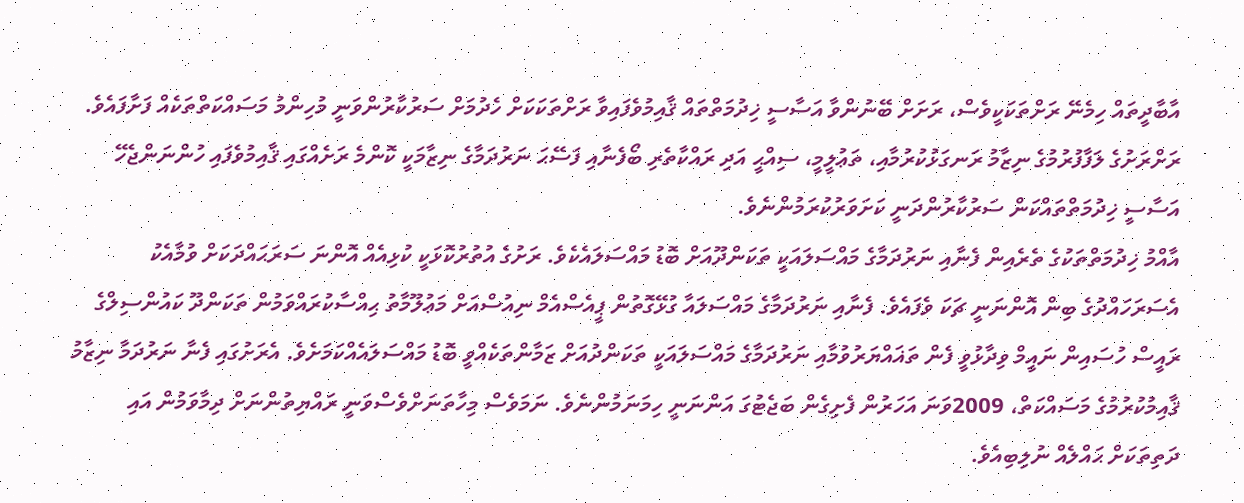އާބާދީތައް ހިމެނޭ ރަށްތަކަކީވެސް، ރަށަށް ބޭނުންވާ އަސާސީ ޚިދުމަތްތައް ޤާއިމުވެފައިވާ ރަށްތަކަކަށް ހެދުމަށް ސަރުކާރުންވަނީ މުހިންމު މަސައްކަތްތަކެއް ފަށާފައެވެ. ރަށްރަށުގެ ލަފާފުރުމުގެ ނިޒާމު ރަނގަޅުކުރުމާއި، ތަޢުލީމީ، ސިއްޙީ އަދި ރައްކާތެރި ބޯފެނާއި ފަސޭޙަ ނަރުދަމާގެ ނިޒާމަކީ ކޮންމެ ރަށެއްގައި ޤާއިމުވެފައި ހުންނަންޖެހޭ އަސާސީ ޚިދުމަތްތައްކަން ސަރުކާރުންދަނީ ކަށަވަރުކުރަމުންނެވެ.
އާއްމު ޚިދުމަތްތަކުގެ ތެރެއިން ފެނާއި ނަރުދަމާގެ މައްސަލައަކީ ތަކަންދޫއަށް ބޮޑު މައްސަލައެކެވެ. ރަށުގެ އުތުރުކޮޅަކީ ކުޅިއެއް އޮންނަ ސަރަޙައްދަކަށް ވުމާއެކު އެސަރަހައްދުގެ ބިން އޮންނަނީ ޗަކަ ވެފައެވެ. ފެނާއި ނަރުދަމާގެ މައްސަލައާ ގުޅޭގޮތުން ޕީއެސްއެމް ނިއުސްއަށް މަޢުލޫމާތު ޙިއްސާކުރައްވަމުން ތަކަންދޫ ކައުންސިލްގެ ރައީސް ހުސައިން ނައީމް ވިދާޅުވީ ފެން ތަޣައްޔަރުވުމާއި ނަރުދަމާގެ މައްސަލައަކީ ތަކަންދުއަށް ޒަމާންތަކެއްވީ ބޮޑު މައްސަލައެއްކަމަށެވެ. އެރަށުގައި ފެނާ ނަރުދަމާ ނިޒާމު ޤާއިމުކުރުމުގެ މަސައްކަތް، 2009ވަނަ އަހަރުން ފެށިގެން ބަޖެޓުގަ އަންނަނީ ހިމަނަމުންނެވެ. ނަމަވެސް މިހާތަނަށްވެސްވަނީ ރައްޔިތުންނަށް ދިމާވަމުން އައި ދަތިތަކަށް ޙައްލެއް ނުލިބިއެވެ.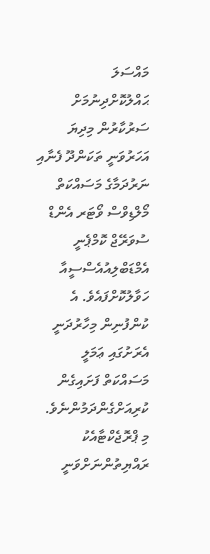މައްސަލަ ޙައްލުކޮށްދިނުމަށް ސަރުކާރުން މިދިޔަ އަހަރުވަނީ ތަކަންދޫ ފެނާއި ނަރުދަމާގެ މަސައްކަތް މޯލްޑިވްސް ވޯޓަރ އެންޑް ސުވަރޭޖް ކޮމްޕެނީ އެމްޑަބްލިއުއެސްސީއާ ހަވާލުކޮށްފައެވެ. އެ ކުންފުނިން މިހާރުދަނީ އެރަށުގައި ޢަމަލީ މަސައްކަތް ފަށައިގެން ކުރިއަށްގެންދަމުންނެވެ. މި ޕްރޮޖެކްޓާއެކު ރައްޔިތުންނަށްވަނީ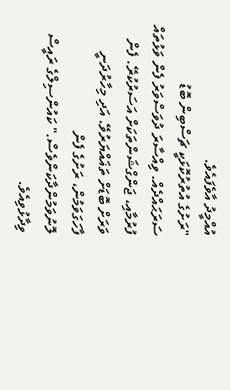އުއްމީދު އާވެފައެވެ.
"ރަށުގެ އުތުރުކޮޅަކީ ޗަސްބިން ބޮޑު ސަރަޙައްދެއް. ވިއްސާރަ ދުވަސްވަރު ފެން ވަޅުތައް ފުރުމާއި، ޖަންގްޝަންތަކަށް އަސަރުކުރޭ. ފެން ވަރަށް ބޮޑަށް ތަޣައްޔަރުވޭ. އަދި މިހާރުދަނީ ފާހަގަވަމުން، ރަށުގެ ފެން ލޮނުވަމުންދާކަންވެސް." ކައުންސިލްގެ ރައީސް ވިދާޅުވިއެވެ.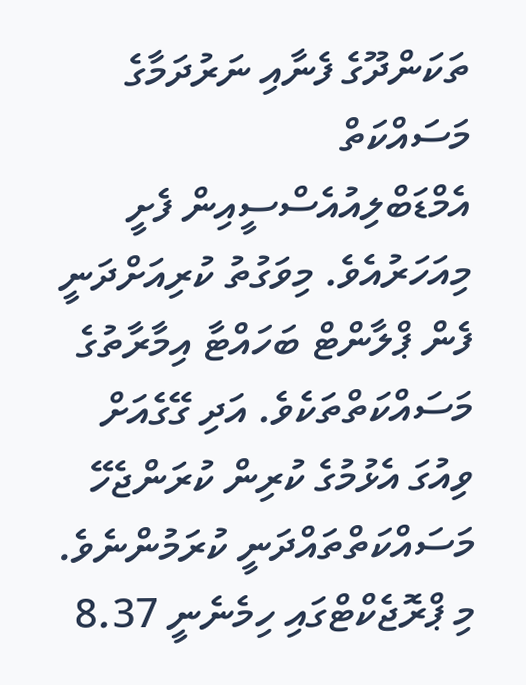ތަކަންދޫގެ ފެނާއި ނަރުދަމާގެ މަސައްކަތް އެމްޑަބްލިއުއެސްސީއިން ފެށީ މިއަހަރުއެވެ. މިވަގުތު ކުރިއަށްދަނީ ފެން ޕްލާންޓް ބަހައްޓާ އިމާރާތުގެ މަސައްކަތްތަކެވެ. އަދި ގޭގެއަށް ވިއުގަ އެޅުމުގެ ކުރިން ކުރަންޖެހޭ މަސައްކަތްތައްދަނީ ކުރަމުންނެވެ.
މި ޕްރޮޖެކްޓްގައި ހިމެނެނީ 8.37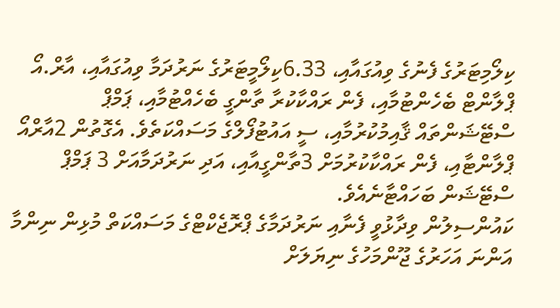ކިލޯމިޓަރުގެ ފެނުގެ ވިއުގައާއި، 6.33ކިލޯމީޓަރުގެ ނަރުދަމާ ވިއުގައާއި، އާރް.އޯ ޕްލާންޓް ބެހެންޓުމާއި، ފެން ރައްކާކުރާ ތާންގީ ބެހެއްޓުމާއި، ޕަމްޕް ސްޓޭޝަންތައް ޤާއިމުކުރުމާއި، ސީ އައުޓުފޯލްގެ މަސައްކަތެވެ. އެގޮތުން 2އާރްއޯ ޕްލާންޓާއި، ފެން ރައްކާކުރުމަށް 3ތާންގީއާއި، އަދި ނަރުދަމާއަށް 3 ޕަމްޕް ސްޓޭޝަން ބަހައްޓާނެއެވެ.
ކައުންސިލުން ވިދާޅުވީ ފެނާއި ނަރުދަމާގެ ޕްރޮޖެކްޓްގެ މަސައްކަތް މުޅިން ނިންމާ އަންނަ އަހަރުގެ ޖޫންމަހުގެ ނިޔަލަށް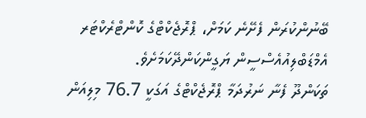ބޭނުންކުރަން ފެށޭނެ ކަމަށް، ޕްރޮޖެކްޓްގެ ކޮންޓްރެކްޓަރ އެމްޑަބްލިއުއެސްސީން ޔަގީންކަންދޭކަމަށެވެ.
ތަކަންދޫ ފެނާ ނަރުދަމާ ޕްރޮޖެކްޓްގެ އަގަކީ 76.7 މިލިއަން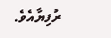ރުފިޔާއެވެ.